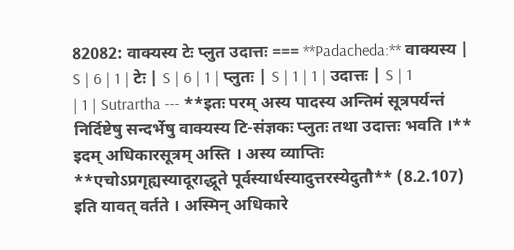82082: वाक्यस्य टेः प्लुत उदात्तः === **Padacheda:** वाक्यस्य | S | 6 | 1 | टेः | S | 6 | 1 | प्लुतः | S | 1 | 1 | उदात्तः | S | 1 | 1 | Sutrartha --- **इतः परम् अस्य पादस्य अन्तिमं सूत्रपर्यन्तं निर्दिष्टेषु सन्दर्भेषु वाक्यस्य टि-संज्ञकः प्लुतः तथा उदात्तः भवति ।** इदम् अधिकारसूत्रम् अस्ति । अस्य व्याप्तिः **एचोऽप्रगृह्यस्यादूराद्धूते पूर्वस्यार्धस्यादुत्तरस्येदुतौ** (8.2.107) इति यावत् वर्तते । अस्मिन् अधिकारे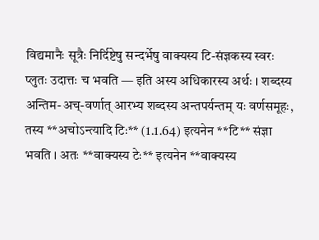विद्यमानैः सूत्रैः निर्दिष्टेषु सन्दर्भेषु वाक्यस्य टि-संज्ञकस्य स्वरः प्लुतः उदात्तः च भवति — इति अस्य अधिकारस्य अर्थः । शब्दस्य अन्तिम-अच्-वर्णात् आरभ्य शब्दस्य अन्तपर्यन्तम् यः वर्णसमूहः, तस्य **अचोऽन्त्यादि टिः** (1.1.64) इत्यनेन **टि** संज्ञा भवति । अतः **वाक्यस्य टेः** इत्यनेन **वाक्यस्य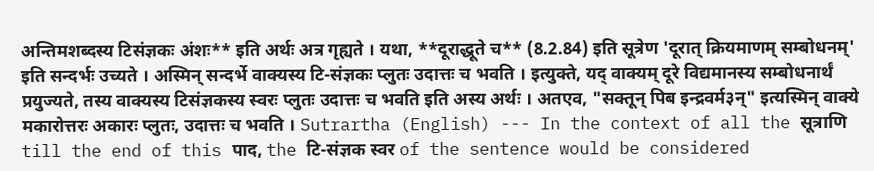अन्तिमशब्दस्य टिसंज्ञकः अंशः** इति अर्थः अत्र गृह्यते । यथा, **दूराद्धूते च** (8.2.84) इति सूत्रेण 'दूरात् क्रियमाणम् सम्बोधनम्' इति सन्दर्भः उच्यते । अस्मिन् सन्दर्भे वाक्यस्य टि-संज्ञकः प्लुतः उदात्तः च भवति । इत्युक्ते, यद् वाक्यम् दूरे विद्यमानस्य सम्बोधनार्थं प्रयुज्यते, तस्य वाक्यस्य टिसंज्ञकस्य स्वरः प्लुतः उदात्तः च भवति इति अस्य अर्थः । अतएव, "सक्तून् पिब इन्द्रवर्म३न्" इत्यस्मिन् वाक्ये मकारोत्तरः अकारः प्लुतः, उदात्तः च भवति । Sutrartha (English) --- In the context of all the सूत्राणि till the end of this पाद, the टि-संज्ञक स्वर of the sentence would be considered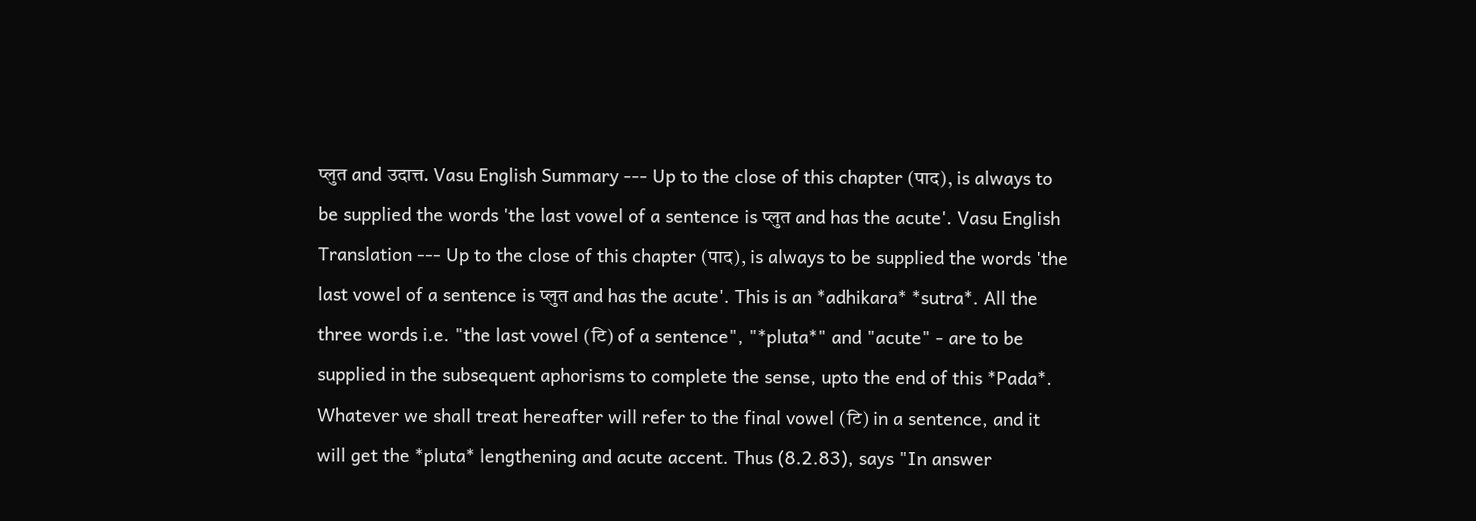प्लुत and उदात्त. Vasu English Summary --- Up to the close of this chapter (पाद), is always to be supplied the words 'the last vowel of a sentence is प्लुत and has the acute'. Vasu English Translation --- Up to the close of this chapter (पाद), is always to be supplied the words 'the last vowel of a sentence is प्लुत and has the acute'. This is an *adhikara* *sutra*. All the three words i.e. "the last vowel (टि) of a sentence", "*pluta*" and "acute" - are to be supplied in the subsequent aphorisms to complete the sense, upto the end of this *Pada*. Whatever we shall treat hereafter will refer to the final vowel (टि) in a sentence, and it will get the *pluta* lengthening and acute accent. Thus (8.2.83), says "In answer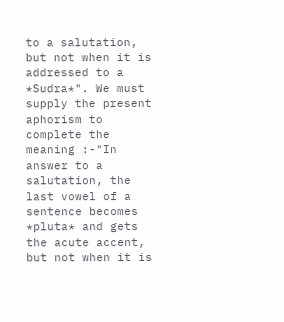to a salutation, but not when it is addressed to a *Sudra*". We must supply the present aphorism to complete the meaning :-"In answer to a salutation, the last vowel of a sentence becomes *pluta* and gets the acute accent, but not when it is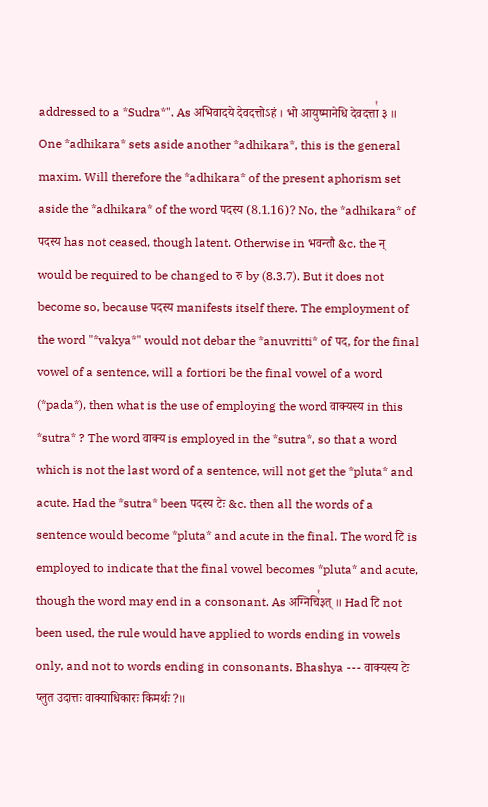addressed to a *Sudra*". As अभिवादये देवदत्तोऽहं । भो आयुष्मानेधि देवदत्ता꣡ ३ ॥ One *adhikara* sets aside another *adhikara*, this is the general maxim. Will therefore the *adhikara* of the present aphorism set aside the *adhikara* of the word पदस्य (8.1.16)? No, the *adhikara* of पदस्य has not ceased, though latent. Otherwise in भवन्तौ &c. the न् would be required to be changed to रु by (8.3.7). But it does not become so, because पदस्य manifests itself there. The employment of the word "*vakya*" would not debar the *anuvritti* of पद, for the final vowel of a sentence, will a fortiori be the final vowel of a word (*pada*), then what is the use of employing the word वाक्यस्य in this *sutra* ? The word वाक्य is employed in the *sutra*, so that a word which is not the last word of a sentence, will not get the *pluta* and acute. Had the *sutra* been पदस्य टेः &c. then all the words of a sentence would become *pluta* and acute in the final. The word टि is employed to indicate that the final vowel becomes *pluta* and acute, though the word may end in a consonant. As अग्निचि꣡३त् ॥ Had टि not been used, the rule would have applied to words ending in vowels only, and not to words ending in consonants. Bhashya --- वाक्यस्य टेः प्लुत उदात्तः वाक्याधिकारः किमर्थः?॥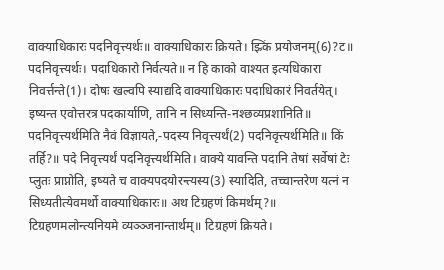वाक्याधिकारः पदनिवृत्त्यर्थः॥ वाक्याधिकारः क्रियते। झ्र्किं प्रयोजनम्(6)?ट॥ पदनिवृत्त्यर्थः। पदाधिकारो निर्वत्यते॥ न हि काको वाश्यत इत्यधिकारा निवर्त्तन्ते(1)। दोषः खल्वपि स्याद्यदि वाक्याधिकारः पदाधिकारं निवर्तयेत्। इष्यन्त एवोत्तरत्र पदकार्याणि, तानि न सिध्यन्ति-नश्छव्यप्रशानिति॥ पदनिवृत्त्यर्थमिति नैवं विज्ञायते,-पदस्य निवृत्त्यर्थं(2) पदनिवृत्त्यर्थमिति॥ किं तर्हि?॥ पदे निवृत्त्यर्थं पदनिवृत्त्यर्थमिति। वाक्ये यावन्ति पदानि तेषां सर्वेषां टेः प्लुतः प्राप्नोति, इष्यते च वाक्यपदयोरन्त्यस्य(3) स्यादिति, तच्चान्तरेण यत्नं न सिध्यतीत्येवमर्थो वाक्याधिकारः॥ अथ टिग्रहणं किमर्थम्?॥ टिग्रहणमलोन्त्यनियमे व्यञ्ञ्जनान्तार्थम्॥ टिग्रहणं क्रियते।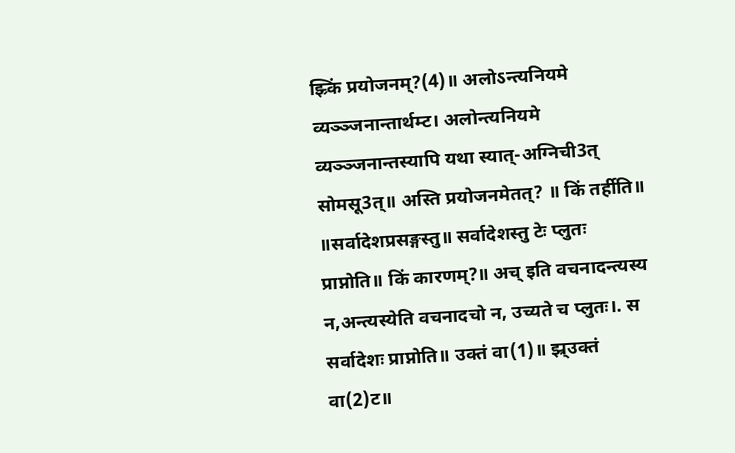झ्र्किं प्रयोजनम्?(4)॥ अलोऽन्त्यनियमे व्यञ्ञ्जनान्तार्थम्ट। अलोन्त्यनियमे व्यञ्ञ्जनान्तस्यापि यथा स्यात्-अग्निची3त् सोमसू3त्॥ अस्ति प्रयोजनमेतत्? ॥ किं तर्हीति॥ ॥सर्वादेशप्रसङ्गस्तु॥ सर्वादेशस्तु टेः प्लुतः प्राप्नोति॥ किं कारणम्?॥ अच् इति वचनादन्त्यस्य न,अन्त्यस्येति वचनादचो न, उच्यते च प्लुतः।. स सर्वादेशः प्राप्नोति॥ उक्तं वा(1)॥ झ्र्उक्तं वा(2)ट॥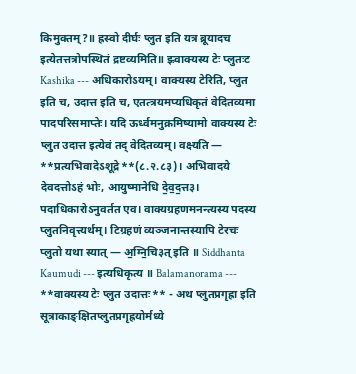किमुक्तम्?॥ ह्रस्वो दीर्घः प्लुत इति यत्र ब्रूयादच इत्येतत्तत्रोपस्थितं द्रष्टव्यमिति॥ झ्र्वाक्यस्य टेः प्लुतःट Kashika --- अधिकारोऽयम्। वाक्यस्य टेरिति, प्लुत इति च, उदात्त इति च, एतत्त्रयमप्यधिकृतं वेदितव्यमा पादपरिसमाप्तेः। यदि ऊर्ध्वमनुक्रमिष्यामो वाक्यस्य टेः प्लुत उदात्त इत्येवं तद् वेदितव्यम्। वक्ष्यति — **प्रत्यभिवादेऽशूद्रे**(८.२.८३)। अभिवादये देवदत्तोऽहं भोः, आयुष्मानेधि दे॒व॒द॒त्त३। पदाधिकारोऽनुवर्तत एव। वाक्यग्रहणमनन्त्यस्य पदस्य प्लुतनिवृत्त्यर्थम्। टिग्रहणं व्यञ्जनान्तस्यापि टेरचः प्लुतो यथा स्यात् — अ॒ग्नि॒चि३त् इति ॥ Siddhanta Kaumudi --- इत्यधिकृत्य ॥ Balamanorama --- **वाक्यस्य टेः प्लुत उदात्तः** - अथ प्लुतप्रगृह्रा इति सूत्राकाङ्क्षितप्लुतप्रगृह्रयोर्मध्ये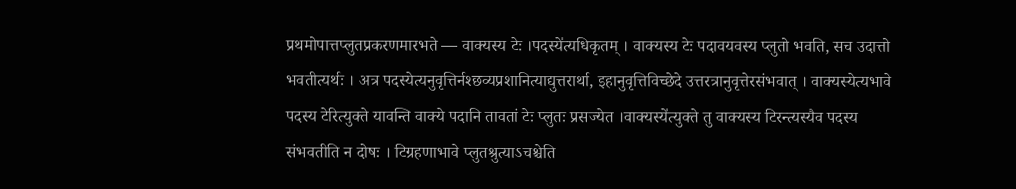प्रथमोपात्तप्लुतप्रकरणमारभते — वाक्यस्य टेः ।पदस्ये॑त्यधिकृतम् । वाक्यस्य टेः पदावयवस्य प्लुतो भवति, सच उदात्तो भवतीत्यर्थः । अत्र पदस्येत्यनुवृत्तिर्नश्छव्यप्रशानित्याद्युत्तरार्था, इहानुवृत्तिविच्छेदे उत्तरत्रानुवृत्तेरसंभवात् । वाक्यस्येत्यभावे पदस्य टेरित्युक्ते यावन्ति वाक्ये पदानि तावतां टेः प्लुतः प्रसज्येत ।वाक्यस्ये॑त्युक्ते तु वाक्यस्य टिरन्त्यस्यैव पदस्य संभवतीति न दोषः । टिग्रहणाभावे प्लुतश्रुत्याऽचश्चेति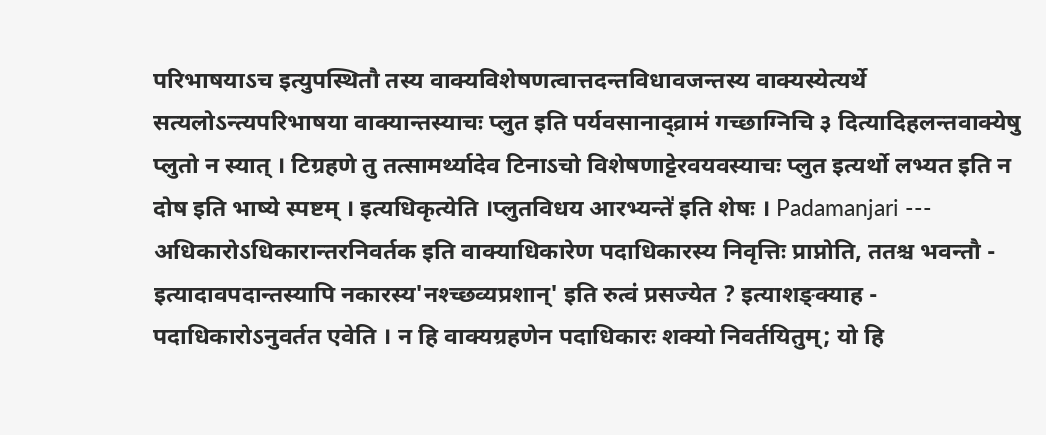परिभाषयाऽच इत्युपस्थितौ तस्य वाक्यविशेषणत्वात्तदन्तविधावजन्तस्य वाक्यस्येत्यर्थे सत्यलोऽन्त्यपरिभाषया वाक्यान्तस्याचः प्लुत इति पर्यवसानाद्व्रामं गच्छाग्निचि ३ दित्यादिहलन्तवाक्येषु प्लुतो न स्यात् । टिग्रहणे तु तत्सामर्थ्यादेव टिनाऽचो विशेषणाट्टेरवयवस्याचः प्लुत इत्यर्थो लभ्यत इति न दोष इति भाष्ये स्पष्टम् । इत्यधिकृत्येति ।प्लुतविधय आरभ्यन्ते॑ इति शेषः । Padamanjari --- अधिकारोऽधिकारान्तरनिवर्तक इति वाक्याधिकारेण पदाधिकारस्य निवृत्तिः प्राप्नोति, ततश्च भवन्तौ - इत्यादावपदान्तस्यापि नकारस्य'नश्च्छव्यप्रशान्' इति रुत्वं प्रसज्येत ? इत्याशङ्क्याह - पदाधिकारोऽनुवर्तत एवेति । न हि वाक्यग्रहणेन पदाधिकारः शक्यो निवर्तयितुम्; यो हि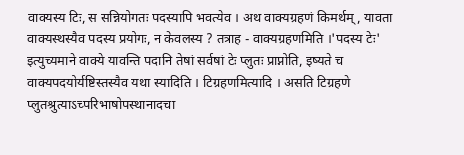वाक्यस्य टिः, स सन्नियोगतः पदस्यापि भवत्येव । अथ वाक्यग्रहणं किमर्थम्, यावता वाक्यस्थस्यैव पदस्य प्रयोगः, न केवलस्य ? तत्राह - वाक्यग्रहणमिति ।'पदस्य टेः' इत्युच्यमाने वाक्ये यावन्ति पदानि तेषां सर्वषां टेः प्लुतः प्राप्नोति, इष्यते च वाक्यपदयोर्यष्टिस्तस्यैव यथा स्यादिति । टिग्रहणमित्यादि । असति टिग्रहणे प्लुतश्रुत्याऽच्परिभाषोपस्थानादचा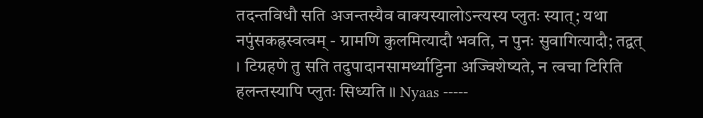तदन्तविधौ सति अजन्तस्यैव वाक्यस्यालोऽन्त्यस्य प्लुतः स्यात्; यथा नपुंसकह्रस्वत्वम् - ग्रामणि कुलमित्यादौ भवति, न पुनः सुवागित्यादौ; तद्वत् । टिग्रहणे तु सति तदुपादानसामर्थ्याट्टिना अज्विशेष्यते, न त्वचा टिरिति हलन्तस्यापि प्लुतः सिध्यति ॥ Nyaas -----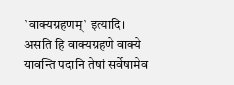`वाक्यग्रहणम्` इत्यादि। असति हि वाक्यग्रहणे वाक्ये यावन्ति पदानि तेषां सर्वेषामेव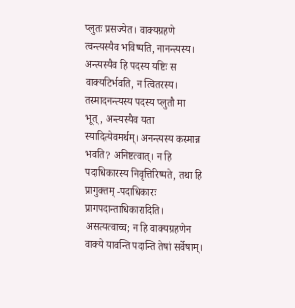प्लुतः प्रसज्येत। वाक्यग्रहणे त्वन्त्यस्यैव भविष्यति, नानन्त्यस्य। अन्त्यस्यैव हि पदस्य यष्टिः स वाक्यटिर्भवति, न त्वितरस्य। तस्मादनन्त्यस्य पदस्य प्लुतौ मा भूत्, अन्त्यस्यैव यता स्यादित्येवमर्थम्। अनन्त्यस्य कस्मान्न भवति? अनिष्टत्वात्। न हि पदाधिकारस्य निवृत्तिरिष्यते, तथा हि प्रागुक्तम् -पदाधिकारः प्रागपदान्ताधिकारादिति। असत्यत्वाच्च; न हि वाक्यग्रहणेन वाक्ये यावन्ति पदान्ति तेषां सर्वेषाम्।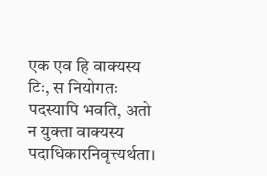एक एव हि वाक्यस्य टिः, स नियोगतः पदस्यापि भवति, अतो न युक्ता वाक्यस्य पदाधिकारनिवृत्त्यर्थता।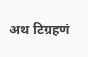अथ टिग्रहणं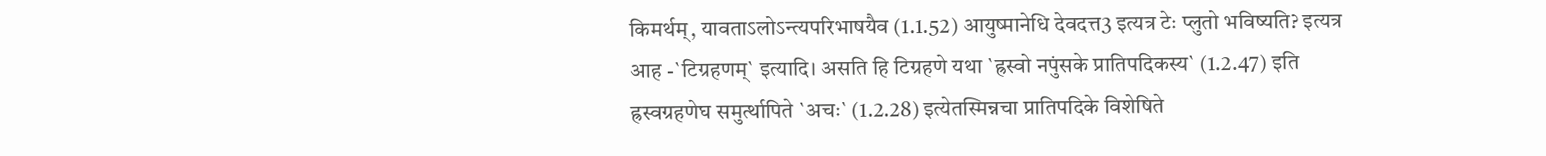किमर्थम्, यावताऽलोऽन्त्यपरिभाषयैव (1.1.52) आयुष्मानेधि देवदत्त3 इत्यत्र टेः प्लुतो भविष्यति? इत्यत्र आह -`टिग्रहणम्` इत्यादि। असति हि टिग्रहणे यथा `ह्रस्वो नपुंसके प्रातिपदिकस्य` (1.2.47) इति ह्रस्वग्रहणेघ समुर्त्थापिते `अचः` (1.2.28) इत्येतस्मिन्नचा प्रातिपदिके विशेषिते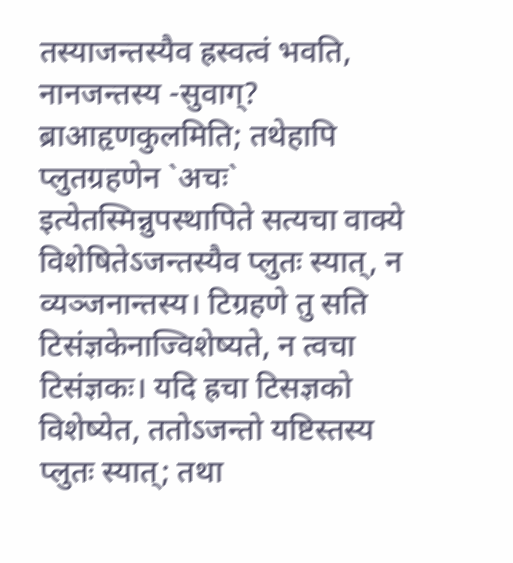तस्याजन्तस्यैव ह्रस्वत्वं भवति, नानजन्तस्य -सुवाग्? ब्राआहृणकुलमिति; तथेहापि प्लुतग्रहणेन `अचः` इत्येतस्मिन्नुपस्थापिते सत्यचा वाक्ये विशेषितेऽजन्तस्यैव प्लुतः स्यात्, न व्यञ्जनान्तस्य। टिग्रहणे तु सति टिसंज्ञकेनाज्विशेष्यते, न त्वचा टिसंज्ञकः। यदि ह्रचा टिसज्ञको विशेष्येत, ततोऽजन्तो यष्टिस्तस्य प्लुतः स्यात्; तथा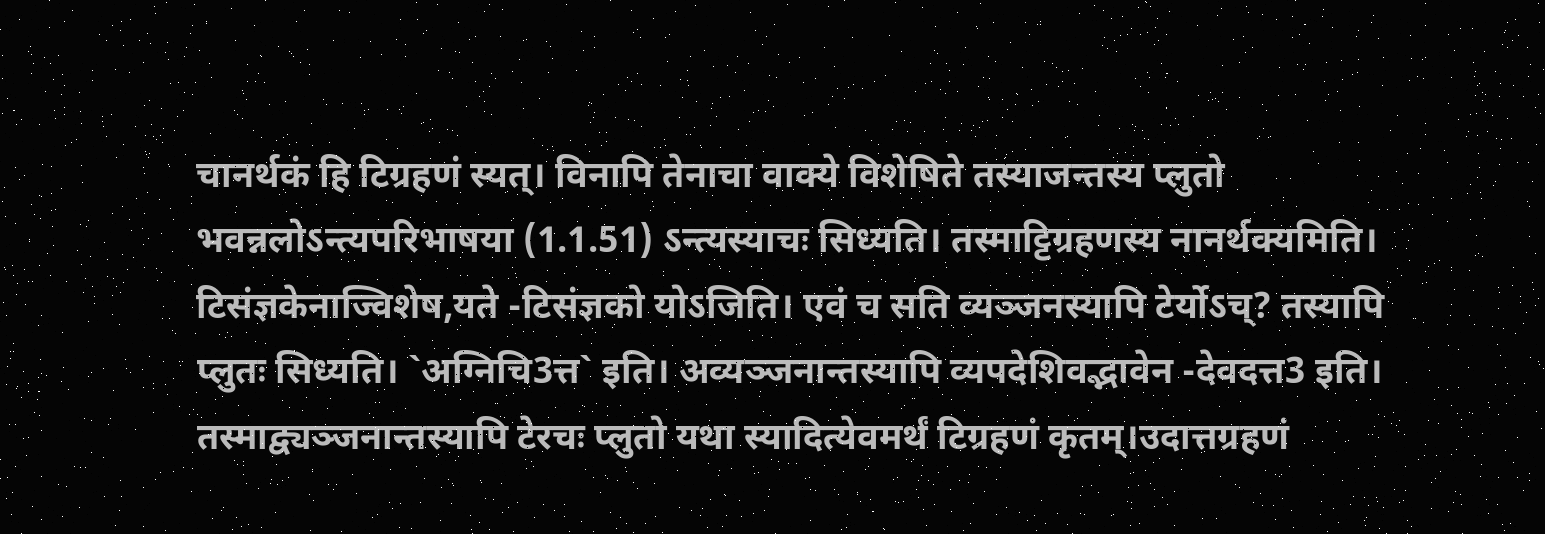चानर्थकं हि टिग्रहणं स्यत्। विनापि तेनाचा वाक्ये विशेषिते तस्याजन्तस्य प्लुतो भवन्नलोऽन्त्यपरिभाषया (1.1.51) ऽन्त्यस्याचः सिध्यति। तस्माट्टिग्रहणस्य नानर्थक्यमिति। टिसंज्ञकेनाज्विशेष,यते -टिसंज्ञको योऽजिति। एवं च सति व्यञ्जनस्यापि टेर्योऽच्? तस्यापि प्लुतः सिध्यति। `अग्निचि3त्त` इति। अव्यञ्जनान्तस्यापि व्यपदेशिवद्भावेन -देवदत्त3 इति। तस्माद्व्यञ्जनान्तस्यापि टेरचः प्लुतो यथा स्यादित्येवमर्थं टिग्रहणं कृतम्।उदात्तग्रहणं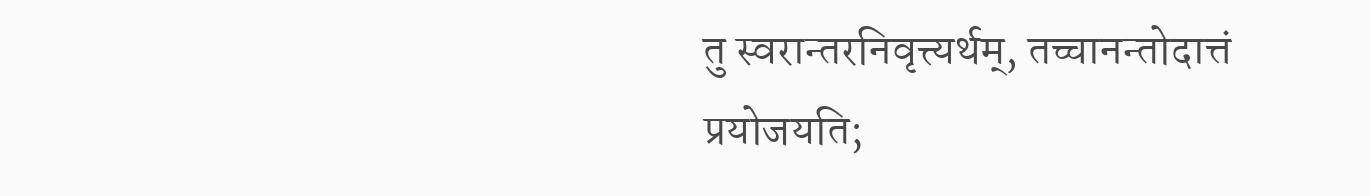तु स्वरान्तरनिवृत्त्यर्थम्, तच्चानन्तोदात्तं प्रयोजयति;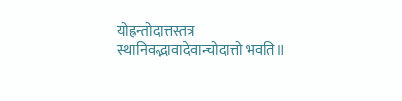योह्रन्तोदात्तस्तत्र स्थानिवद्भावादेवान्चोदात्तो भवति॥